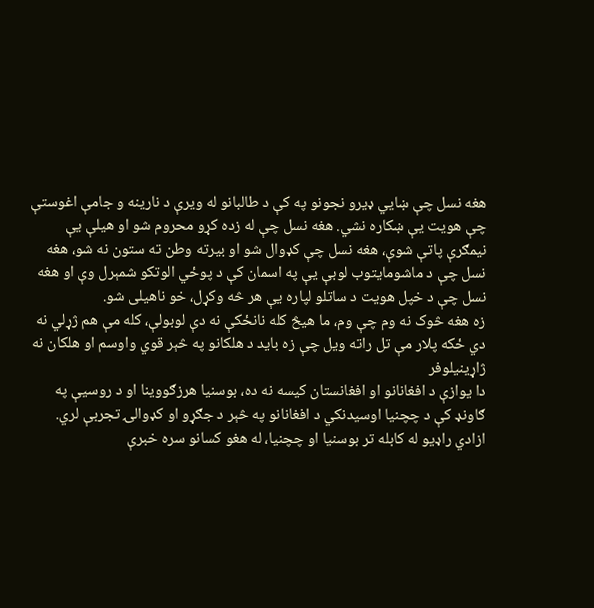هغه نسل چې ښايي ډیرو نجونو په کې د طالبانو له ویرې د نارینه و جامې اغوستې چې هویت یې ښکاره نشي. هغه نسل چې له زده کړو محروم شو او هیلې يې نیمګرې پاتې شوې، هغه نسل چې کډوال شو او بیرته وطن ته ستون نه شو، هغه نسل چې د ماشومایتوب لوبې يې په اسمان کې د پوځي الوتکو شمېرل وې او هغه نسل چې د خپل هویت د ساتلو لپاره يې هر څه وکړل، خو ناهیلی شو.
زه هغه څوک نه وم چې وم، ما هیڅ کله نانځکې نه دې لوبولې، کله مې هم ژړلي نه دي ځکه پلار مې تل راته ویل چې زه باید د هلکانو په څېر قوي واوسم او هلکان نه ژاړينیلوفر
دا یوازې د افغانانو او افغانستان کیسه نه ده، بوسنیا هرزګووینا او د روسیې په ګاونډ کې د چچنیا اوسیدنکي د افغانانو په څېر د جګړو او کډوالۍ تجربې لري.
ازادي راډيو له کابله تر بوسنیا او چچنیا، له هغو کسانو سره خبرې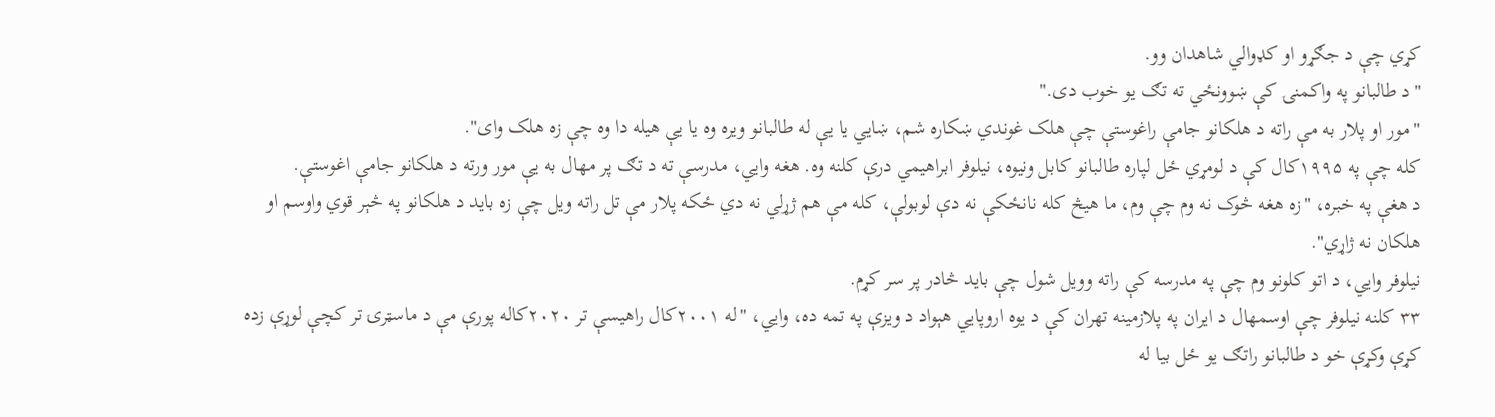کړي چې د جګړو او کډوالي شاهدان وو.
"د طالبانو په واکمنۍ کې ښوونځي ته تګ یو خوب دی."
"مور او پلار به مې راته د هلکانو جامې راغوستې چې هلک غوندي ښکاره شم، ښايي یا يې له طالبانو ویره وه یا يې هیله دا وه چې زه هلک وای".
کله چې په ۱۹۹۵کال کې د لومړي ځل لپاره طالبانو کابل ونیوه، نیلوفر ابراهیمي درې کلنه وه. هغه وايي، مدرسې ته د تګ پر مهال به يې مور ورته د هلکانو جامې اغوستې.
د هغې په خبره، "زه هغه څوک نه وم چې وم، ما هیڅ کله نانځکې نه دې لوبولې، کله مې هم ژړلي نه دي ځکه پلار مې تل راته ویل چې زه باید د هلکانو په څېر قوي واوسم او هلکان نه ژاړي".
نیلوفر وايي، د اتو کلونو وم چې په مدرسه کې راته وویل شول چې باید څادر پر سر کړم.
۳۳ کلنه نیلوفر چې اوسمهال د ایران په پلازمینه تهران کې د یوه اروپايي هېواد د ویزې په تمه ده، وايي، "له ۲۰۰۱کال راهیسې تر ۲۰۲۰کاله پورې مې د ماسټرۍ تر کچې لوړې زده کړې وکړې خو د طالبانو راتګ یو ځل بیا له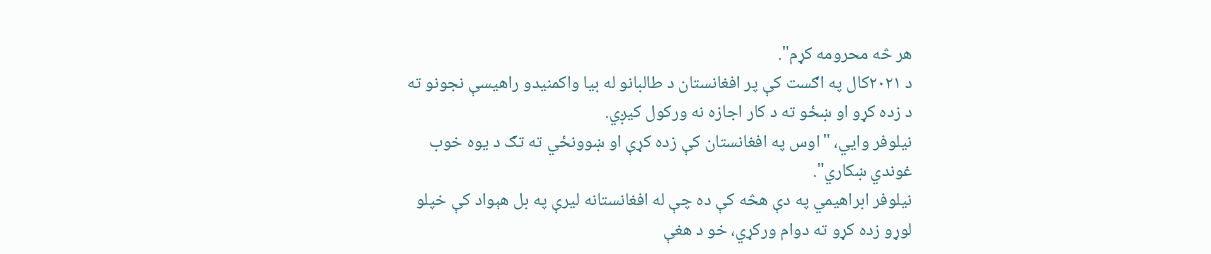هر څه محرومه کړم".
د ۲۰۲۱کال په اګست کې پر افغانستان د طالبانو له بیا واکمنیدو راهیسې نجونو ته د زده کړو او ښځو ته د کار اجازه نه ورکول کیږي.
نیلوفر وايي، "اوس په افغانستان کې زده کړې او ښوونځي ته تګ د یوه خوب غوندي ښکاري".
نیلوفر ابراهیمي په دې هڅه کې ده چې له افغانستانه لیرې په بل هېواد کې خپلو لوړو زده کړو ته دوام ورکړي، خو د هغې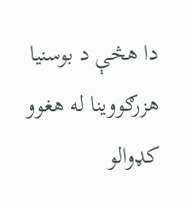دا هڅې د بوسنیا هزرګووینا له هغوو کډوالو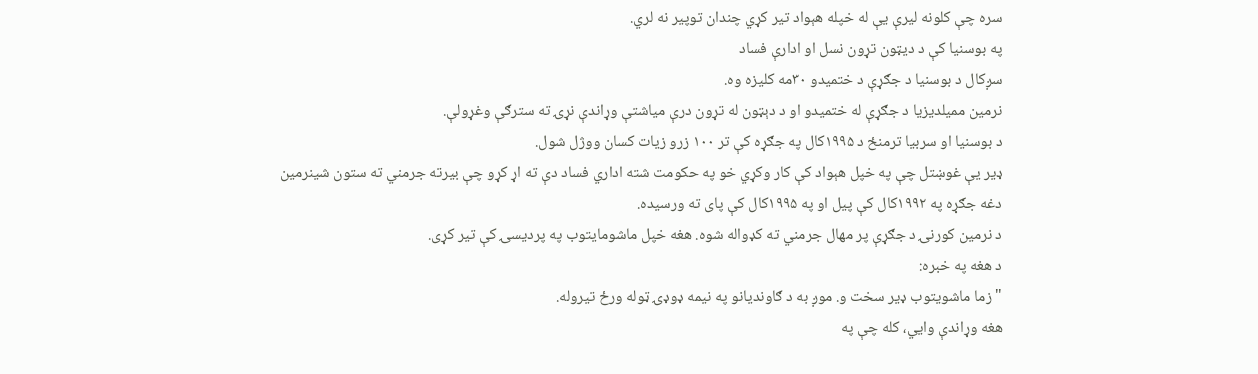سره چې کلونه لیرې يې له خپله هېواد تیر کړي چندان توپیر نه لري.
په بوسنیا کې د دیټون تړون نسل او ادارې فساد
سږکال د بوسنیا د جګړې د ختمیدو ۳۰مه کلیزه وه.
نرمین ممیلدیزیا د جګړې له ختمیدو او د دېټون له تړون درې میاشتې وړاندې نړۍ ته سترګې وغړولې.
د بوسنیا او سربیا ترمنځ د ۱۹۹۵کال په جګړه کې تر ۱۰۰ زرو زیات کسان ووژل شول.
ډير يې غوښتل چې په خپل هېواد کې کار وکړي خو په حکومت شته اداري فساد دې ته اړ کړو چې بیرته جرمني ته ستون شينرمین
دغه جګړه په ۱۹۹۲کال کې پیل او په ۱۹۹۵کال کې پای ته ورسیده.
د نرمین کورنۍ د جګړې پر مهال جرمني ته کډواله شوه. هغه خپل ماشومایتوب په پردیسۍ کې تیر کړی.
د هغه په خبره:
" زما ماشویتوب ډیر سخت و. موږ به د ګاوندیانو په نیمه ډوډۍ ټوله ورځ تیروله.
هغه وړاندې وايي، کله چې په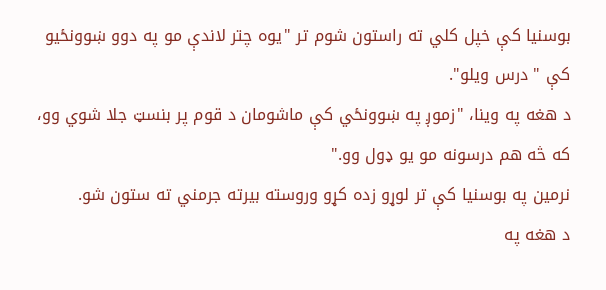بوسنیا کې خپل کلي ته راستون شوم تر "یوه چتر لاندې مو په دوو ښوونځيو کې " درس ویلو".
د هغه په وینا، "زموږ په ښوونځي کې ماشومان د قوم پر بنسټ جلا شوي وو، که څه هم درسونه مو یو ډول وو."
نرمین په بوسنیا کې تر لوړو زده کړو وروسته بیرته جرمني ته ستون شو.
د هغه په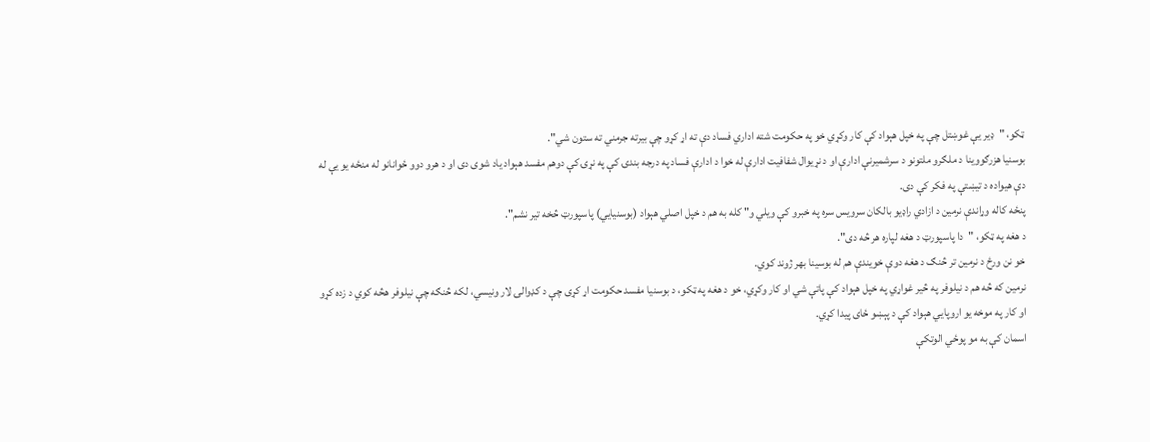ټکو، "ډير يې غوښتل چې په خپل هېواد کې کار وکړي خو په حکومت شته اداري فساد دې ته اړ کړو چې بیرته جرمني ته ستون شي".
بوسنیا هزرګووینا د ملګرو ملتونو د سرشمیرنې ادارې او د نړیوال شفافیت ادارې له خوا د ادارې فساد په درجه بندۍ کې په نړۍ کې دوهم مفسد هېواد یاد شوی دی او د هرو دوو ځوانانو له منځه یو يې له دې هیواده د تیښتې په فکر کې دی.
پنځه کاله وړاندې نرمین د ازادي راډیو بالکان سرویس سره په خبرو کې ویلي و" کله به هم د خپل اصلي هېواد (بوسنیايي) پاسپورټ څخه تیر نشم".
د هغه په ټکو، "دا پاسپورټ د هغه لپاره هر څه دی".
خو نن ورځ د نرمین تر څنګ د هغه دوې خویندې هم له بوسینا بهر ژوند کوي.
نرمین که څه هم د نیلوفر په څير غواړي په خپل هېواد کې پاتې شي او کار وکړي، خو د هغه په ټکو، د بوسنیا مفسد حکومت اړ کړی چې د کډوالۍ لار ونیسي، لکه څنګه چې نیلوفر هڅه کوي د زده کړو او کار په موخه یو اروپايي هېواد کې د پېښو ځای پیدا کړي.
اسمان کې به مو پوځي الوتکې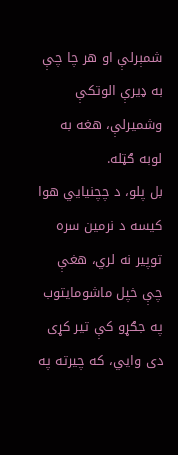شمېرلې او هر چا چې به ډیرې الوتکې وشمیرلې، هغه به لوبه ګټله.
بل پلو، د چچنیايي هوا کیسه د نرمین سره توپیر نه لري، هغې چې خپل ماشومایتوب په جګړو کې تیر کړی دی وايي، که چیرته په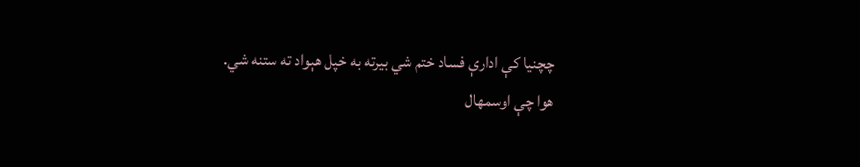چچنیا کې ادارې فساد ختم شي بیرته به خپل هېواد ته ستنه شي.
هوا چې اوسمهال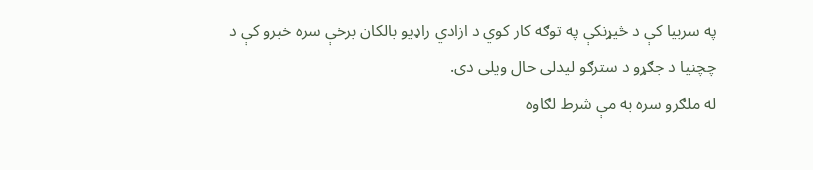په سربیا کې د څیړنکې په توګه کار کوي د ازادي راډیو بالکان برخې سره خبرو کې د چچنیا د جګړو د سترګو لیدلی حال ویلی دی.
له ملګرو سره به مې شرط لګاوه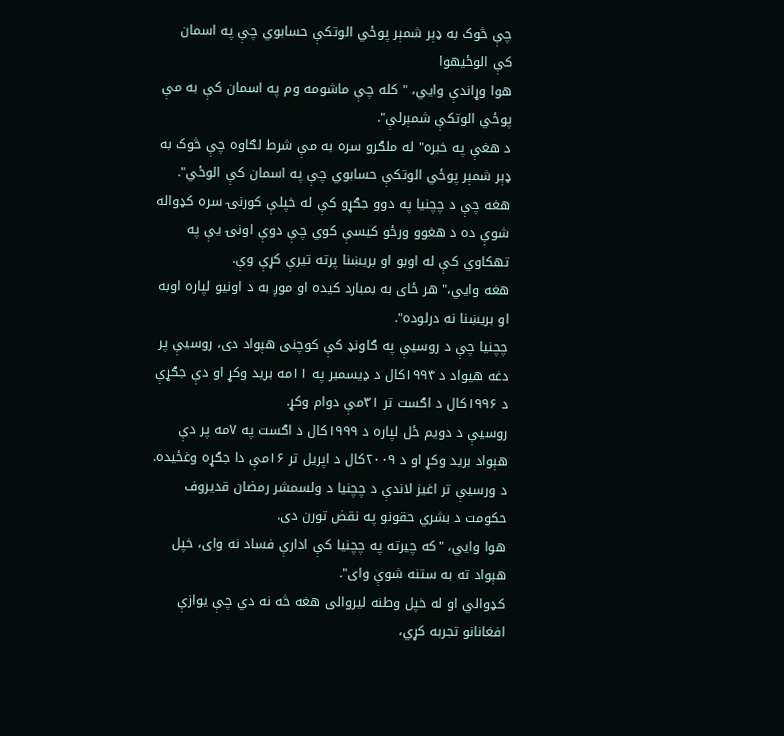چې څوک به ډېر شمېر پوځي الوتکې حسابوي چې په اسمان کې الوځيهوا
هوا وړاندې وايي، " کله چې ماشومه وم په اسمان کې به مې پوځي الوتکې شمېرلې".
د هغې په خبره" له ملګرو سره به مې شرط لګاوه چې څوک به ډېر شمېر پوځي الوتکې حسابوي چې په اسمان کې الوځي".
هغه چې د چچنیا په دوو جګړو کې له خپلې کورنۍ سره کډواله شوې ده د هغوو ورځو کیسې کوي چې دوې اونۍ يې په تهکاوي کې له اوبو او بریښنا پرته تیرې کړې وې.
هغه وايي،" هر ځای به بمبارد کیده او موږ به د اونیو لپاره اوبه او بريښنا نه درلوده".
چچنیا چې د روسیې په ګاونډ کې کوچنی هېواد دی، روسیې پر دغه هیواد د ۱۹۹۴کال د ډیسمبر په ۱۱مه برید وکړ او دې جګړې د ۱۹۹۶کال د اګست تر ۳۱مې دوام وکړ.
روسیې د دویم ځل لپاره د ۱۹۹۹کال د اګست په ۷مه پر دې هېواد برید وکړ او د ۲۰۰۹کال د اپریل تر ۱۶مې دا جګړه وغځیده.
د ورسیې تر اغیز لاندې د چچنیا د ولسمشر رمضان قدیروف حکومت د بشري حقونو په نقض تورن دی.
هوا وايي، "که چیرته په چچنیا کې ادارې فساد نه وای، خپل هېواد ته به ستنه شوې وای".
کډوالي او له خپل وطنه لیروالی هغه څه نه دي چې یوازې افغانانو تجربه کړي،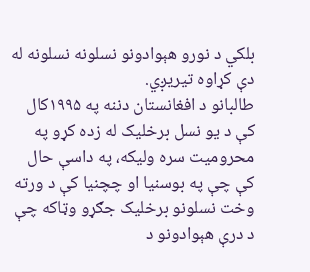بلکي د نورو هېوادونو نسلونه نسلونه له دې کړاوه تیریږي.
طالبانو د افغانستان دننه په ۱۹۹۵کال کې د یو نسل برخلیک له زده کړو په محرومیت سره ولیکه، په داسې حال کې چې په بوسنیا او چچنیا کې د ورته وخت نسلونو برخلیک جګړو وټاکه چې د درې هېوادونو د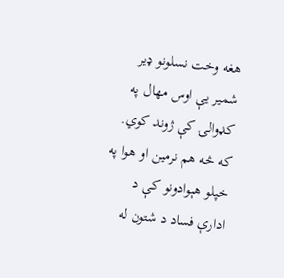هغه وخت نسلونو ډیر شمیر يې اوس مهال په کډوالۍ کې ژوند کوي.
که څه هم نرمین او هوا په خپلو هېوادونو کې د ادارې فساد د شتون له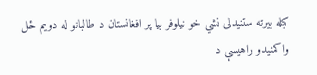کبله بیرته ستنیدلی نشي خو نیلوفر بیا پر افغانستان د طالبانو له دویم ځل واکمنیدو راهیسې د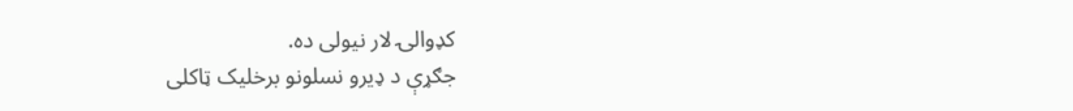کډوالۍ لار نیولی ده.
جګړې د ډیرو نسلونو برخلیک ټاکلی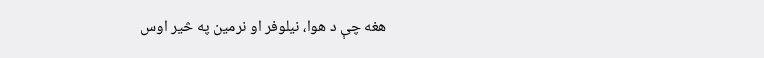هغه چې د هوا، نیلوفر او نرمین په څیر اوس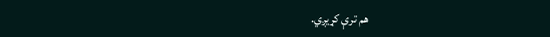هم ترې کړیږي.